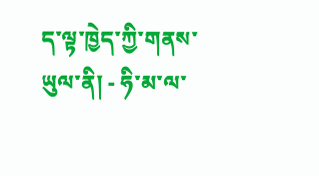ད་ལྟ་ཁྱེད་ཀྱི་གནས་ཡུལ་ནི། - ཧི་མ་ལ་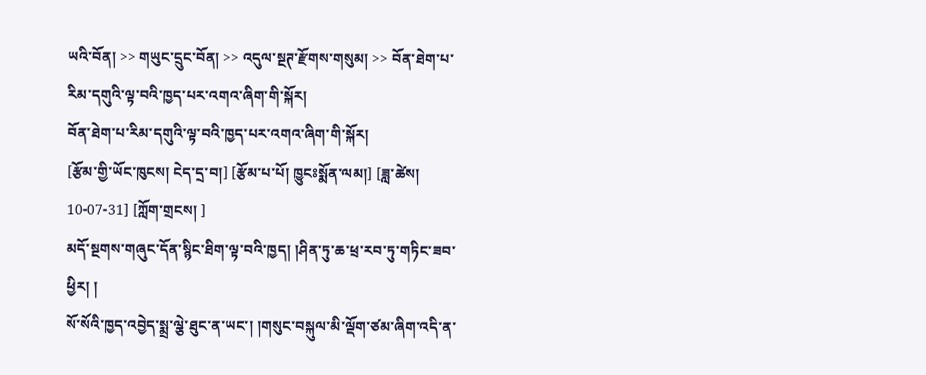ཡའི་བོན། >> གཡུང་དྲུང་བོན། >> འདུལ་སྔཊ་རྫོགས་གསུམ། >> བོན་ཐེག་པ་རིམ་དགུའི་ལྟ་བའི་ཁྱད་པར་འགའ་ཞིག་གི་སྐོར།
བོན་ཐེག་པ་རིམ་དགུའི་ལྟ་བའི་ཁྱད་པར་འགའ་ཞིག་གི་སྐོར།
[རྩོམ་གྱི་ཡོང་ཁུངས། ངེད་དྲ་བ།] [རྩོམ་པ་པོ། ཁྱུངཿསྨོན་ལམ།] [ཟླ་ཚེས། 10-07-31] [ཀློག་གྲངས། ]
མདོ་སྔགས་གཞུང་དོན་སྙིང་ཐིག་ལྟ་བའི་ཁྱད། །ཤིན་ཏུ་ཆ་ཕྲ་རབ་ཏུ་གཏིང་ཟབ་ཕྱིར། །
སོ་སོའི་ཁྱད་འབྱེད་སྨྲ་ལྕེ་ཐུང་ན་ཡང་། །གསུང་བསྐུལ་མི་ལྡོག་ཙམ་ཞིག་འདི་ན་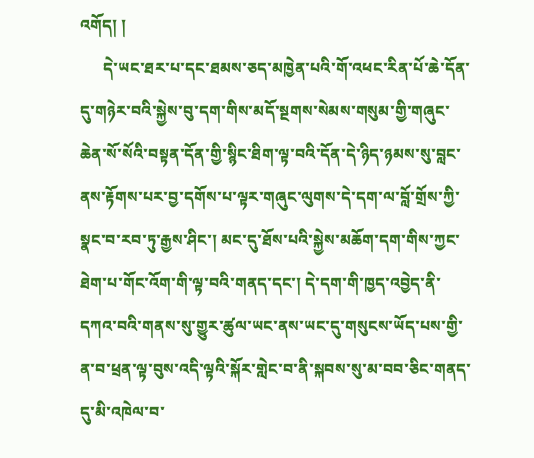འགོད། །
      དེ་ཡང་ཐར་པ་དང་ཐམས་ཅད་མཁྱེན་པའི་གོ་འཕང་རིན་པོ་ཆེ་དོན་དུ་གཉེར་བའི་སྐྱེས་བུ་དག་གིས་མདོ་སྔགས་སེམས་གསུམ་གྱི་གཞུང་ཆེན་སོ་སོའི་བསྟན་དོན་གྱི་སྙིང་ཐིག་ལྟ་བའི་དོན་དེ་ཉིད་ཉམས་སུ་བླང་ནས་རྟོགས་པར་བྱ་དགོས་པ་ལྟར་གཞུང་ལུགས་དེ་དག་ལ་བློ་གྲོས་ཀྱི་སྣང་བ་རབ་ཏུ་རྒྱས་ཤིང་། མང་དུ་ཐོས་པའི་སྐྱེས་མཆོག་དག་གིས་ཀྱང་ཐེག་པ་གོང་འོག་གི་ལྟ་བའི་གནད་དང་། དེ་དག་གི་ཁྱད་འབྱེད་ནི་དཀའ་བའི་གནས་སུ་གྱུར་ཚུལ་ཡང་ནས་ཡང་དུ་གསུངས་ཡོད་པས་གྱི་ན་བ་ཕྲན་ལྟ་བུས་འདི་ལྟའི་སྐོར་གླེང་བ་ནི་སྐབས་སུ་མ་བབ་ཅིང་གནད་དུ་མི་འཁེལ་བ་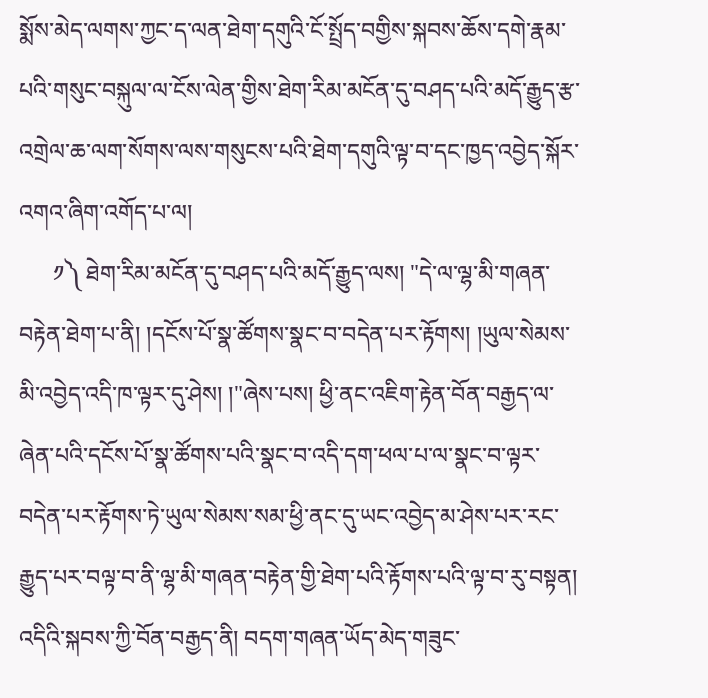སྨོས་མེད་ལགས་ཀྱང་ད་ལན་ཐེག་དགུའི་ངོ་སྤྲོད་བགྱིས་སྐབས་ཆོས་དགེ་རྣམ་པའི་གསུང་བསྐུལ་ལ་ངོས་ལེན་གྱིས་ཐེག་རིམ་མངོན་དུ་བཤད་པའི་མདོ་རྒྱུད་རྩ་འགྲེལ་ཆ་ལག་སོགས་ལས་གསུངས་པའི་ཐེག་དགུའི་ལྟ་བ་དང་ཁྱད་འབྱེད་སྐོར་འགའ་ཞིག་འགོད་པ་ལ།
      ༡༽ ཐེག་རིམ་མངོན་དུ་བཤད་པའི་མདོ་རྒྱུད་ལས། "དེ་ལ་ལྷ་མི་གཞན་བརྟེན་ཐེག་པ་ནི། །དངོས་པོ་སྣ་ཚོགས་སྣང་བ་བདེན་པར་རྟོགས། །ཡུལ་སེམས་མི་འབྱེད་འདི་ཁ་ལྟར་དུ་ཤེས། །"ཞེས་པས། ཕྱི་ནང་འཇིག་རྟེན་བོན་བརྒྱད་ལ་ཞེན་པའི་དངོས་པོ་སྣ་ཚོགས་པའི་སྣང་བ་འདི་དག་ཕལ་པ་ལ་སྣང་བ་ལྟར་བདེན་པར་རྟོགས་ཏེ་ཡུལ་སེམས་སམ་ཕྱི་ནང་དུ་ཡང་འབྱེད་མ་ཤེས་པར་རང་རྒྱུད་པར་བལྟ་བ་ནི་ལྷ་མི་གཞན་བརྟེན་གྱི་ཐེག་པའི་རྟོགས་པའི་ལྟ་བ་རུ་བསྟན། འདིའི་སྐབས་ཀྱི་བོན་བརྒྱད་ནི། བདག་གཞན་ཡོད་མེད་གཟུང་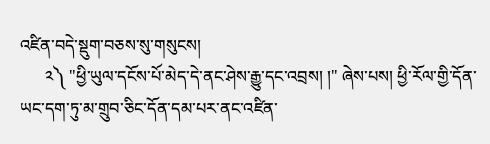འཛིན་བདེ་སྡུག་བཅས་སུ་གསུངས།
      ༢༽ "ཕྱི་ཡུལ་དངོས་པོ་མེད་དེ་ནང་ཤེས་རྒྱུ་དང་འབྲས། །" ཞེས་པས། ཕྱི་རོལ་གྱི་དོན་ཡང་དག་ཏུ་མ་གྲུབ་ཅིང་དོན་དམ་པར་ནང་འཛིན་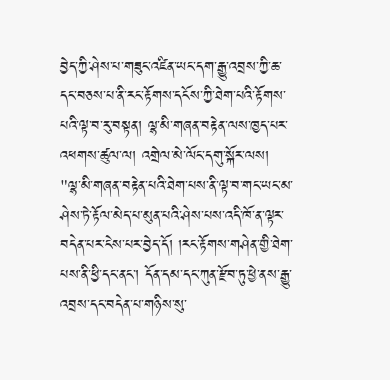བྱེད་ཀྱི་ཤེས་པ་གཟུང་འཛིན་ཡང་དག་རྒྱུ་འབྲས་ཀྱི་ཆ་དང་བཅས་པ་ནི་རང་རྟོགས་དངོས་ཀྱི་ཐེག་པའི་རྟོགས་པའི་ལྟ་བ་རུ་བསྟན། ལྷ་མི་གཞན་བརྟེན་ལས་ཁྱད་པར་འཕགས་ཚུལ་ལ། འགྲེལ་མེ་ལོང་དགུ་སྐོར་ལས། "ལྷ་མི་གཞན་བརྟེན་པའི་ཐེག་པས་ནི་ལྟ་བ་གང་ཡང་མ་ཤེས་ཏེ་རྟོལ་མེད་པ་མུན་པའི་ཤེས་པས་འདི་ཁོ་ན་ལྟར་བདེན་པར་ངེས་པར་བྱེད་དོ། །རང་རྟོགས་གཤེན་གྱི་ཐེག་པས་ནི་ཕྱི་དང་ནང་། དོན་དམ་དང་ཀུན་རྫོབ་ཏུ་ཕྱེ་ནས་རྒྱུ་འབྲས་དང་བདེན་པ་གཉིས་སུ་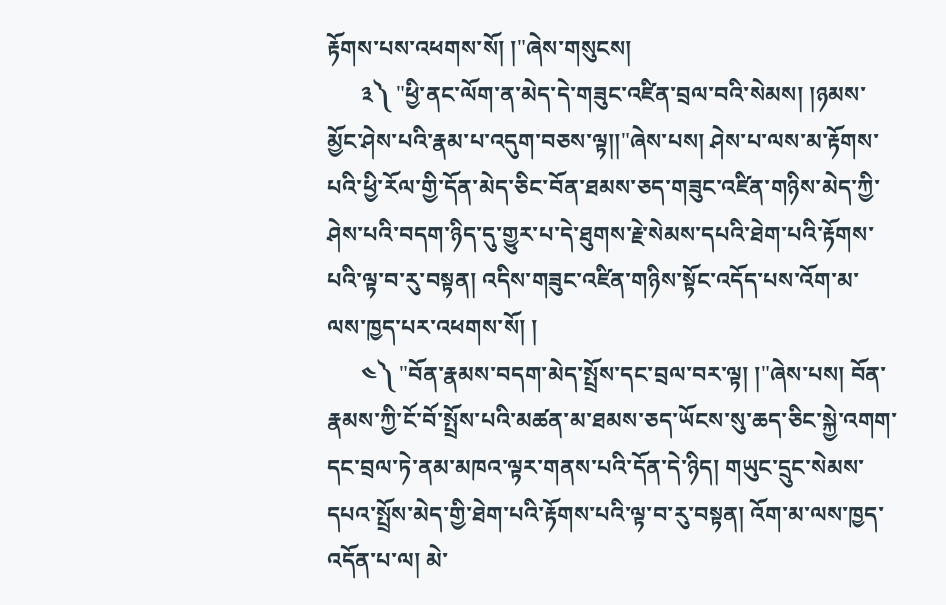རྟོགས་པས་འཕགས་སོ། །"ཞེས་གསུངས།
      ༣༽ "ཕྱི་ནང་ལོག་ན་མེད་དེ་གཟུང་འཛིན་བྲལ་བའི་སེམས། །ཉམས་མྱོང་ཤེས་པའི་རྣམ་པ་འདུག་བཅས་ལྟ།།"ཞེས་པས། ཤེས་པ་ལས་མ་རྟོགས་པའི་ཕྱི་རོལ་གྱི་དོན་མེད་ཅིང་བོན་ཐམས་ཅད་གཟུང་འཛིན་གཉིས་མེད་ཀྱི་ཤེས་པའི་བདག་ཉིད་དུ་གྱུར་པ་དེ་ཐུགས་རྗེ་སེམས་དཔའི་ཐེག་པའི་རྟོགས་པའི་ལྟ་བ་རུ་བསྟན། འདིས་གཟུང་འཛིན་གཉིས་སྟོང་འདོད་པས་འོག་མ་ལས་ཁྱད་པར་འཕགས་སོ། །
      ༤༽ "བོན་རྣམས་བདག་མེད་སྤྲོས་དང་བྲལ་བར་ལྟ། །"ཞེས་པས། བོན་རྣམས་ཀྱི་ངོ་བོ་སྤྲོས་པའི་མཚན་མ་ཐམས་ཅད་ཡོངས་སུ་ཆད་ཅིང་སྐྱེ་འགག་དང་བྲལ་ཏེ་ནམ་མཁའ་ལྟར་གནས་པའི་དོན་དེ་ཉིད། གཡུང་དྲུང་སེམས་དཔའ་སྤྲོས་མེད་གྱི་ཐེག་པའི་རྟོགས་པའི་ལྟ་བ་རུ་བསྟན། འོག་མ་ལས་ཁྱད་འདོན་པ་ལ། མེ་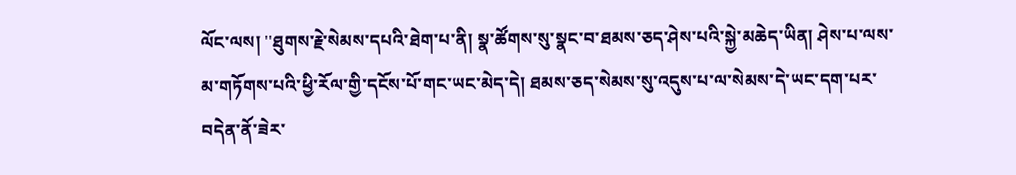ལོང་ལས། ''ཐུགས་རྗེ་སེམས་དཔའི་ཐེག་པ་ནི། སྣ་ཚོགས་སུ་སྣང་བ་ཐམས་ཅད་ཤེས་པའི་སྐྱེ་མཆེད་ཡིན། ཤེས་པ་ལས་མ་གཏོགས་པའི་ཕྱི་རོལ་གྱི་དངོས་པོ་གང་ཡང་མེད་དེ། ཐམས་ཅད་སེམས་སུ་འདུས་པ་ལ་སེམས་དེ་ཡང་དག་པར་བདེན་ནོ་ཟེར་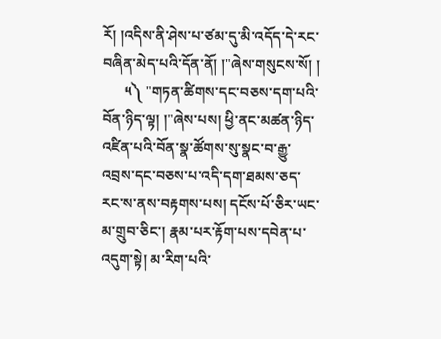རོ། །འདིས་ནི་ཤེས་པ་ཙམ་དུ་མི་འདོད་དེ་རང་བཞིན་མེད་པའི་དོན་ནོ། །"ཞེས་གསུངས་སོ། །
      ༥༽ "གཏན་ཚིགས་དང་བཅས་དག་པའི་བོན་ཉིད་ལྟ། །"ཞེས་པས། ཕྱི་ནང་མཚན་ཉིད་འཛིན་པའི་བོན་སྣ་ཚོགས་སུ་སྣང་བ་རྒྱུ་འབྲས་དང་བཅས་པ་འདི་དག་ཐམས་ཅད་རང་ས་ནས་བརྟགས་པས། དངོས་པོ་ཅིར་ཡང་མ་གྲུབ་ཅིང་། རྣམ་པར་རྟོག་པས་དབེན་པ་འདུག་སྟེ། མ་རིག་པའི་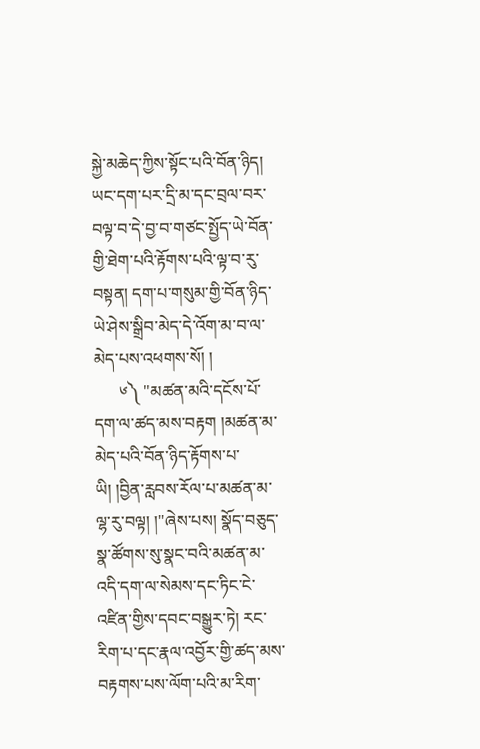སྐྱེ་མཆེད་ཀྱིས་སྟོང་པའི་བོན་ཉིད། ཡང་དག་པར་དྲི་མ་དང་བྲལ་བར་བལྟ་བ་དེ་བྱ་བ་གཙང་སྤྱོད་ཡེ་བོན་གྱི་ཐེག་པའི་རྟོགས་པའི་ལྟ་བ་རུ་བསྟན། དག་པ་གསུམ་གྱི་བོན་ཉིད་ཡེ་ཤེས་སྒྲིབ་མེད་དེ་འོག་མ་བ་ལ་མེད་པས་འཕགས་སོ། །
      ༦༽ "མཚན་མའི་དངོས་པོ་དག་ལ་ཚད་མས་བརྟག །མཚན་མ་མེད་པའི་བོན་ཉིད་རྟོགས་པ་ཡི། །བྱིན་རླབས་རོལ་པ་མཚན་མ་ལྷ་རུ་བལྟ། །"ཞེས་པས། སྣོད་བཅུད་སྣ་ཚོགས་སུ་སྣང་བའི་མཚན་མ་འདི་དག་ལ་སེམས་དང་ཏིང་ངེ་འཛིན་གྱིས་དབང་བསྒྱུར་ཏེ། རང་རིག་པ་དང་རྣལ་འབྱོར་གྱི་ཚད་མས་བརྟགས་པས་ལོག་པའི་མ་རིག་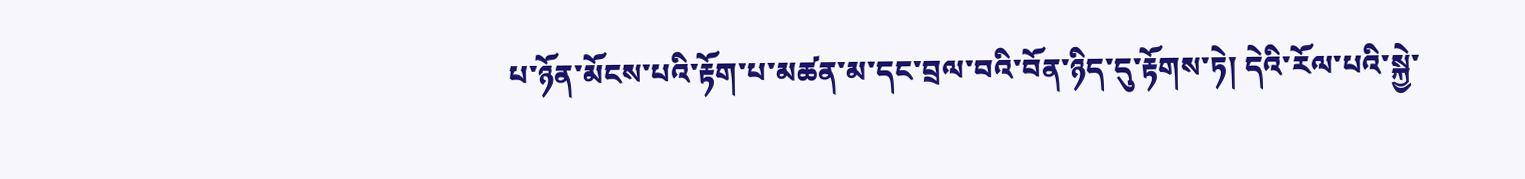པ་ཉོན་མོངས་པའི་རྟོག་པ་མཚན་མ་དང་བྲལ་བའི་བོན་ཉིད་དུ་རྟོགས་ཏེ། དེའི་རོལ་པའི་སྐྱེ་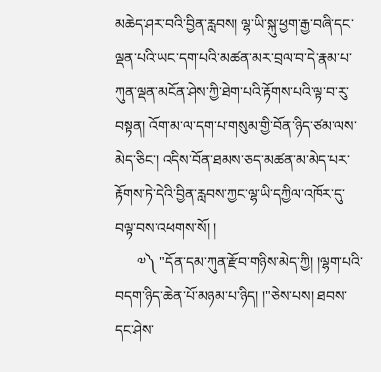མཆེད་ཤར་བའི་བྱིན་རླབས། ལྷ་ཡི་སྐུ་ཕྱག་རྒྱ་བཞི་དང་ལྡན་པའི་ཡང་དག་པའི་མཚན་མར་བྲལ་བ་དེ་རྣམ་པ་ཀུན་ལྡན་མངོན་ཤེས་ཀྱི་ཐེག་པའི་རྟོགས་པའི་ལྟ་བ་རུ་བསྟན། འོག་མ་ལ་དག་པ་གསུམ་གྱི་བོན་ཉིད་ཙམ་ལས་མེད་ཅིང་། འདིས་བོན་ཐམས་ཅད་མཚན་མ་མེད་པར་རྟོགས་ཏེ་དེའི་བྱིན་རླབས་ཀྱང་ལྷ་ཡི་དཀྱིལ་འཁོར་དུ་བལྟ་བས་འཕགས་སོ། །
      ༧༽ "དོན་དམ་ཀུན་རྫོབ་གཉིས་མེད་ཀྱི། །ལྷག་པའི་བདག་ཉིད་ཆེན་པོ་མཉམ་པ་ཉིད། །"ཅེས་པས། ཐབས་དང་ཤེས་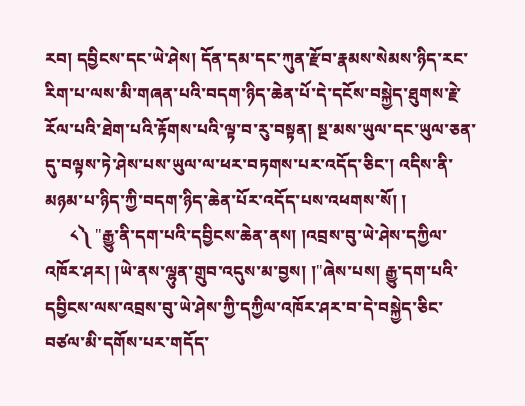རབ། དབྱིངས་དང་ཡེ་ཤེས། དོན་དམ་དང་ཀུན་རྫོབ་རྣམས་སེམས་ཉིད་རང་རིག་པ་ལས་མི་གཞན་པའི་བདག་ཉིད་ཆེན་པོ་དེ་དངོས་བསྐྱེད་ཐུགས་རྗེ་རོལ་པའི་ཐེག་པའི་རྟོགས་པའི་ལྟ་བ་རུ་བསྟན། སྔ་མས་ཡུལ་དང་ཡུལ་ཅན་དུ་བལྟས་ཏེ་ཤེས་པས་ཡུལ་ལ་ཕར་བཏགས་པར་འདོད་ཅིང་། འདིས་ནི་མཉམ་པ་ཉིད་ཀྱི་བདག་ཉིད་ཆེན་པོར་འདོད་པས་འཕགས་སོ། །
      ༨༽ "རྒྱུ་ནི་དག་པའི་དབྱིངས་ཆེན་ནས། །འབྲས་བུ་ཡེ་ཤེས་དཀྱིལ་འཁོར་ཤར། །ཡེ་ནས་ལྷུན་གྲུབ་འདུས་མ་བྱས། །"ཞེས་པས། རྒྱུ་དག་པའི་དབྱིངས་ལས་འབྲས་བུ་ཡེ་ཤེས་ཀྱི་དཀྱིལ་འཁོར་ཤར་བ་དེ་བསྐྱེད་ཅིང་བཙལ་མི་དགོས་པར་གདོད་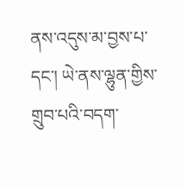ནས་འདུས་མ་བྱས་པ་དང་། ཡེ་ནས་ལྷུན་གྱིས་གྲུབ་པའི་བདག་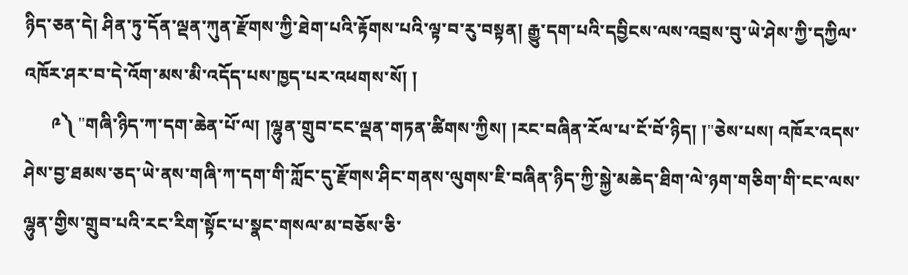ཉིད་ཅན་དེ། ཤིན་ཏུ་དོན་ལྡན་ཀུན་རྫོགས་ཀྱི་ཐེག་པའི་རྟོགས་པའི་ལྟ་བ་རུ་བསྟན། རྒྱུ་དག་པའི་དབྱིངས་ལས་འབྲས་བུ་ཡེ་ཤེས་ཀྱི་དཀྱིལ་འཁོར་ཤར་བ་དེ་འོག་མས་མི་འདོད་པས་ཁྱད་པར་འཕགས་སོ། །
      ༩༽ "གཞི་ཉིད་ཀ་དག་ཆེན་པོ་ལ། །ལྷུན་གྲུབ་ངང་ལྡན་གཏན་ཚིགས་ཀྱིས། །རང་བཞིན་རོལ་པ་ངོ་བོ་ཉིད། །"ཅེས་པས། འཁོར་འདས་ཤེས་བྱ་ཐམས་ཅད་ཡེ་ནས་གཞི་ཀ་དག་གི་ཀློང་དུ་རྫོགས་ཤིང་གནས་ལུགས་ཇི་བཞིན་ཉིད་ཀྱི་སྐྱེ་མཆེད་ཐིག་ལེ་ཉག་གཅིག་གི་ངང་ལས་ལྷུན་གྱིས་གྲུབ་པའི་རང་རིག་སྟོང་པ་སྣང་གསལ་མ་བཅོས་ཅི་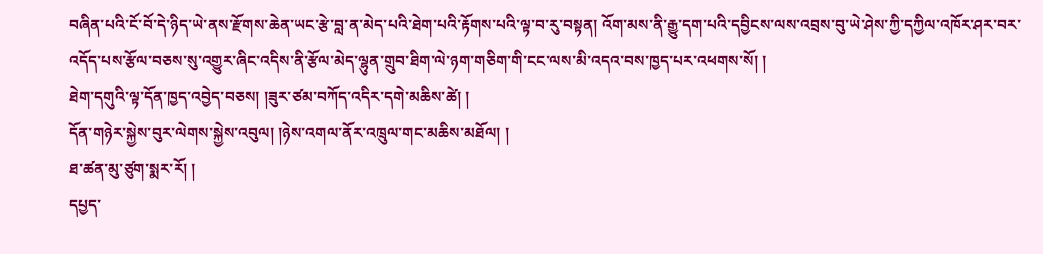བཞིན་པའི་ངོ་བོ་དེ་ཉིད་ཡེ་ནས་རྫོགས་ཆེན་ཡང་རྩེ་བླ་ན་མེད་པའི་ཐེག་པའི་རྟོགས་པའི་ལྟ་བ་རུ་བསྟན། འོག་མས་ནི་རྒྱུ་དག་པའི་དབྱིངས་ལས་འབྲས་བུ་ཡེ་ཤེས་ཀྱི་དཀྱིལ་འཁོར་ཤར་བར་འདོད་པས་རྩོལ་བཅས་སུ་འགྱུར་ཞིང་འདིས་ནི་རྩོལ་མེད་ལྷུན་གྲུབ་ཐིག་ལེ་ཉག་གཅིག་གི་ངང་ལས་མི་འདའ་བས་ཁྱད་པར་འཕགས་སོ། །
ཐེག་དགུའི་ལྟ་དོན་ཁྱད་འབྱེད་བཅས། །ཟུར་ཙམ་བཀོད་འདིར་དགེ་མཆིས་ཚེ། །
དོན་གཉེར་སྐྱེས་བུར་ལེགས་སྐྱེས་འབུལ། །ཉེས་འགལ་ནོར་འཁྲུལ་གང་མཆིས་མཐོལ། །
ཐ་ཚན་མུ་ཙུག་སྨར་རོ། །
དཔྱད་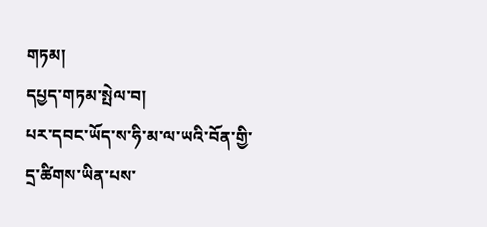གཏམ།
དཔྱད་གཏམ་སྤེལ་བ།
པར་དབང་ཡོད་ས་ཧི་མ་ལ་ཡའི་བོན་གྱི་དྲ་ཚིགས་ཡིན་པས་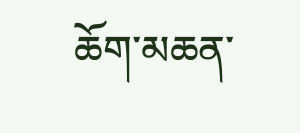ཆོག་མཆན་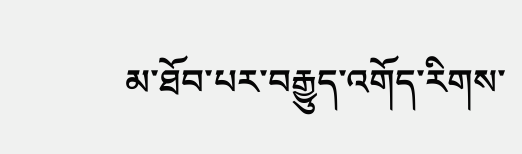མ་ཐོབ་པར་བརྒྱུད་འགོད་རིགས་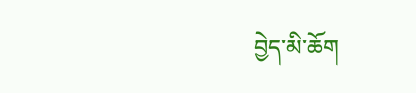བྱེད་མི་ཆོག